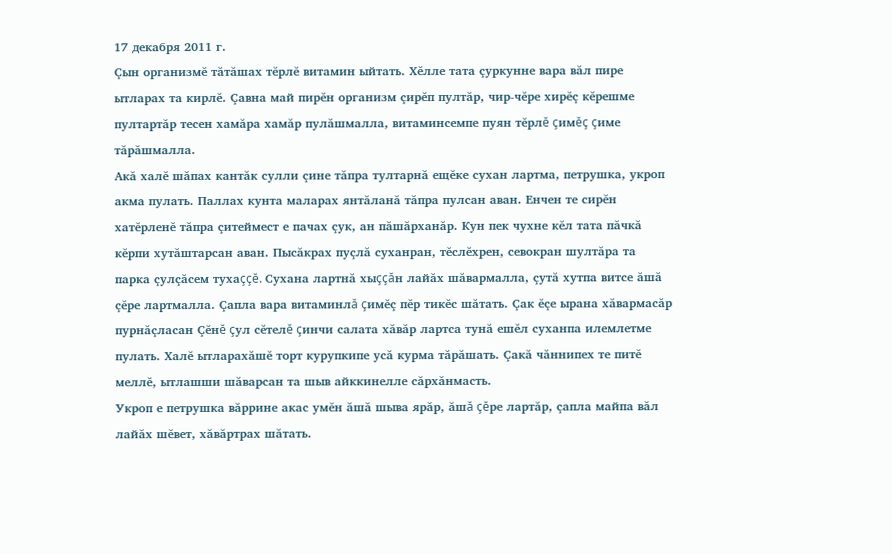17 декабря 2011 г.
Çын организмĕ тăтăшах тĕрлĕ витамин ыйтать. Хĕлле тата çуркунне вара вăл пире ытларах та кирлĕ. Çавна май пирĕн организм çирĕп пултăр, чир-чĕре хирĕç кĕрешме пултартăр тесен хамăра хамăр пулăшмалла, витаминсемпе пуян тĕрлĕ çимĕç çиме тăрăшмалла.
Акă халĕ шăпах кантăк сулли çине тăпра тултарнă ещĕке сухан лартма, петрушка, укроп акма пулать. Паллах кунта маларах янтăланă тăпра пулсан аван. Енчен те сирĕн хатĕрленĕ тăпра çитеймест е пачах çук, ан пăшăрханăр. Кун пек чухне кĕл тата пăчкă кĕрпи хутăштарсан аван. Пысăкрах пуçлă суханран, тĕслĕхрен, севокран шултăра та парка çулçăсем тухаççĕ. Сухана лартнă хыççăн лайăх шăвармалла, çутă хутпа витсе ăшă çĕре лартмалла. Çапла вара витаминлă çимĕç пĕр тикĕс шăтать. Çак ĕçе ырана хăвармасăр пурнăçласан Çĕнĕ çул сĕтелĕ çинчи салата хăвăр лартса тунă ешĕл суханпа илемлетме пулать. Халĕ ытларахăшĕ торт курупкипе усă курма тăрăшать. Çакă чăннипех те питĕ меллĕ, ытлашши шăварсан та шыв айккинелле сăрхăнмасть.
Укроп е петрушка вăррине акас умĕн ăшă шыва ярăр, ăшă çĕре лартăр, çапла майпа вăл лайăх шĕвет, хăвăртрах шăтать.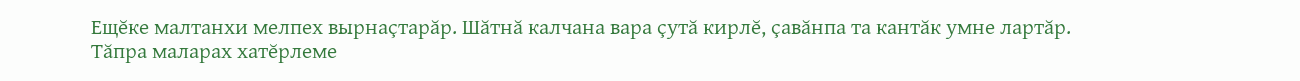Ещĕке малтанхи мелпех вырнаçтарăр. Шăтнă калчана вара çутă кирлĕ, çавăнпа та кантăк умне лартăр.
Тăпра маларах хатĕрлеме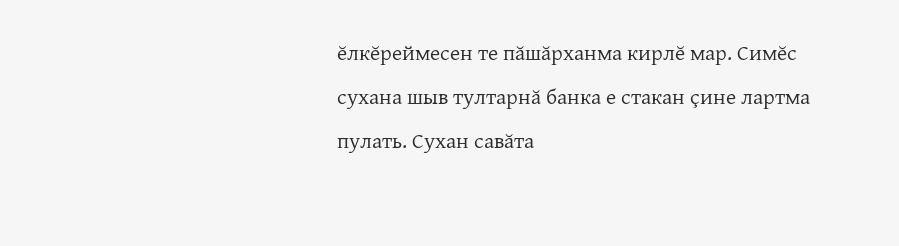ĕлкĕреймесен те пăшăрханма кирлĕ мар. Симĕс сухана шыв тултарнă банка е стакан çине лартма пулать. Сухан савăта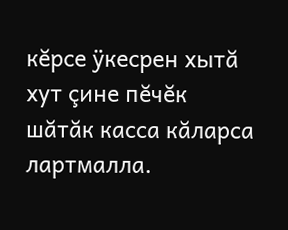кĕрсе ÿкесрен хытă хут çине пĕчĕк шăтăк касса кăларса лартмалла.